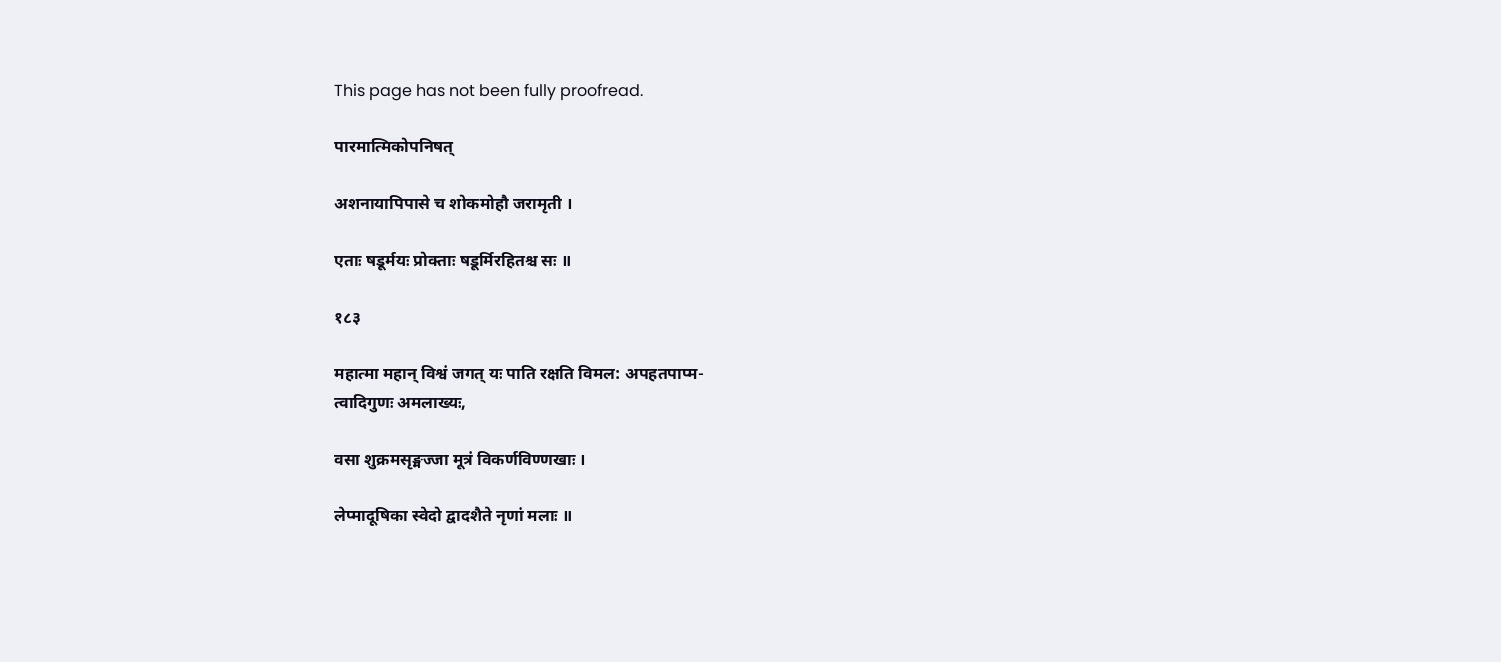This page has not been fully proofread.

पारमात्मिकोपनिषत्

अशनायापिपासे च शोकमोहौ जरामृती ।

एताः षडूर्मयः प्रोक्ताः षडूर्मिरहितश्च सः ॥

१८३

महात्मा महान् विश्वं जगत् यः पाति रक्षति विमल: अपहतपाप्म-
त्वादिगुणः अमलाख्यः,

वसा शुक्रमसृङ्मज्जा मूत्रं विकर्णविण्णखाः ।

लेप्मादूषिका स्वेदो द्वादशैते नृणां मलाः ॥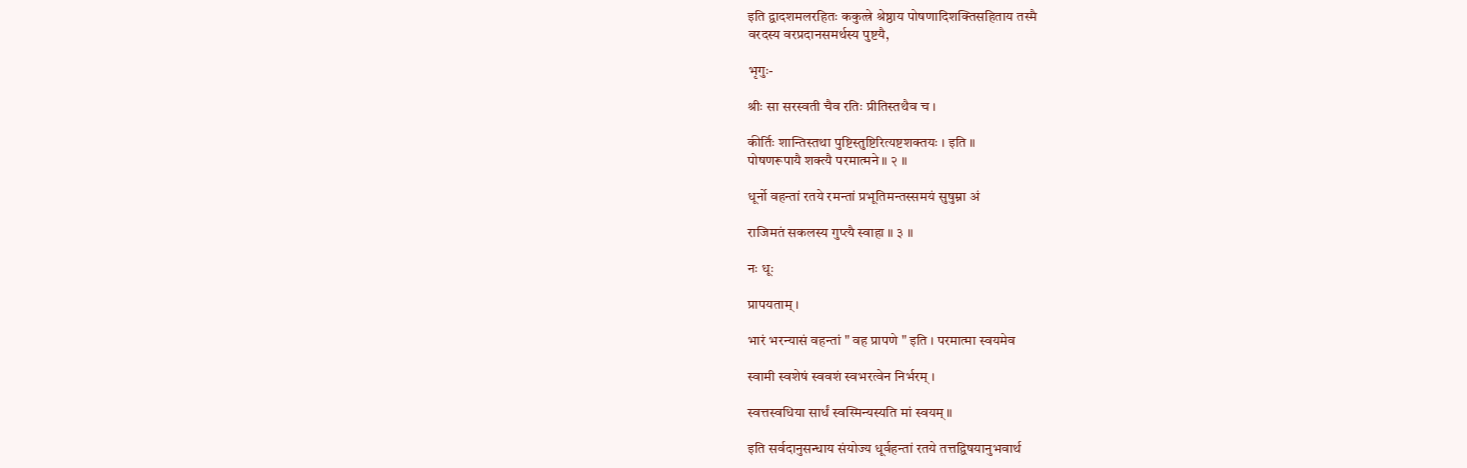इति द्वादशमलरहितः ककुत्त्रे श्रेष्ठाय पोषणादिशक्तिसहिताय तस्मै
वरदस्य वरप्रदानसमर्थस्य पुष्टयै,

भृगुः-

श्रीः सा सरस्वती चैव रतिः प्रीतिस्तथैव च ।

कीर्तिः शान्तिस्तथा पुष्टिस्तुष्टिरित्यष्टशक्तयः । इति ॥
पोषणरूपायै शक्त्यै परमात्मने ॥ २ ॥

धूर्नो वहन्तां रतये रमन्तां प्रभूतिमन्तस्समयं सुषुम्ना अं

राजिमतं सकलस्य गुप्त्यै स्वाहा ॥ ३ ॥

नः धूः

प्रापयताम् ।

भारं भरन्यासं वहन्तां " वह प्रापणे " इति । परमात्मा स्वयमेव

स्वामी स्वशेषं स्ववशं स्वभरत्वेन निर्भरम् ।

स्वत्तस्वधिया सार्धं स्वस्मिन्यस्यति मां स्वयम् ॥

इति सर्वदानुसन्धाय संयोज्य धूर्वहन्तां रतये तत्तद्विषयानुभवार्थ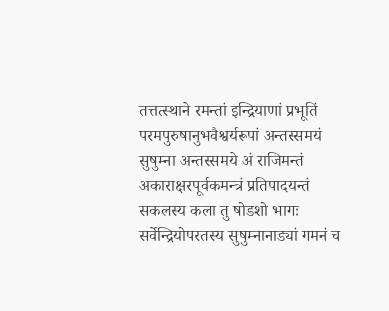तत्तत्स्थाने रमन्तां इन्द्रियाणां प्रभूतिं परमपुरुषानुभवैश्वर्यरूपां अन्तस्समयं
सुषुम्ना अन्तस्समये अं राजिमन्तं अकाराक्षरपूर्वकमन्त्रं प्रतिपादयन्तं
सकलस्य कला तु षोडशो भागः सर्वेन्द्रियोपरतस्य सुषुम्नानाड्यां गमनं च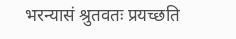भरन्यासं श्रुतवतः प्रयच्छति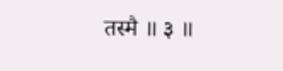तस्मै ॥ ३ ॥